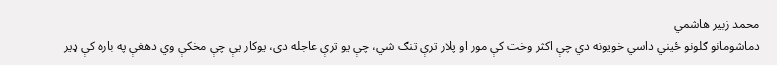محمد زبیر هاشمي
دماشومانو ګلونو ځيني داسي خویونه دي چې اکثر وخت کې مور او پلار ترې تنګ شي، چې یو ترې عاجله دی، یوکار يې چې مخکې وي دهغې په باره کې ډیر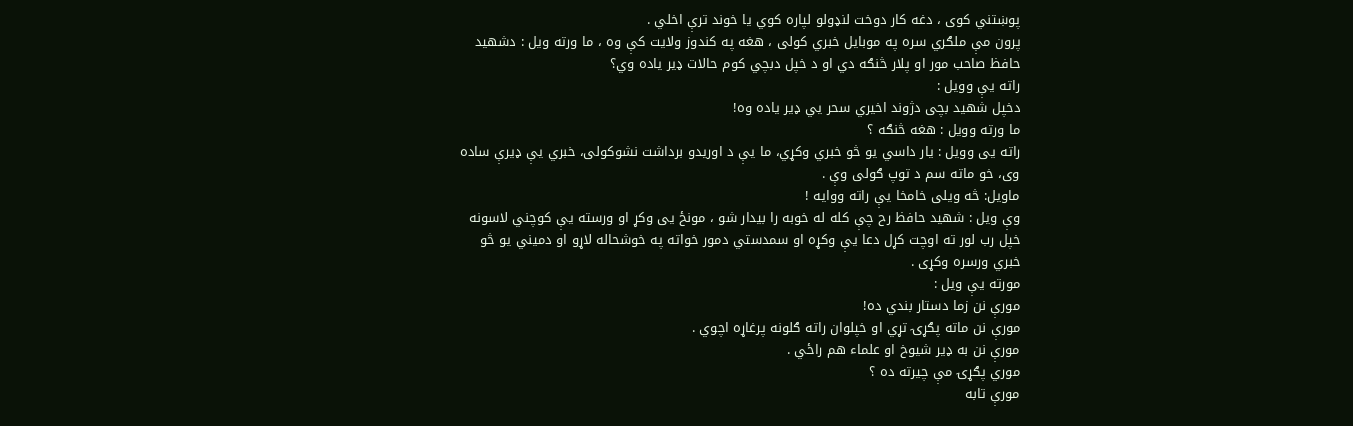پوښتني کوی ، دغه کار دوخت لنډولو لپاره کوي یا خوند ترې اخلي .
پرون مې ملګري سره په موبايل خبري کولی ، هغه په کندوز ولایت کې وه ، ما ورته ویل : دشهید حافظ صاحب مور او پلار څنګه دي او د خپل دبچي کوم حالات ډیر یاده وي؟
راته یې وویل :
دخپل شهید بچی دژوند اخیري سحر يي ډیر یاده وه!
ما ورته وویل : هغه څنګه ؟
راته یی وویل : یار داسي یو څو خبري وکړي، ما يې د اوریدو برداشت نشوکولی، خبري یې ډیرې ساده وی، خو ماته سم د توپ ګولی وې .
ماویل: څه ویلی خامخا يې راته ووایه !
وې ویل : شهید حافظ رح چې کله له خوبه را بیدار شو ، مونځ یی وکړ او ورسته يې کوچني لاسونه خپل رب لور ته اوچت کړل دعا يې وکړه او سمدستي دمور خواته په خوشحاله لاړو او دمیني یو څو خبري ورسره وکړی .
مورته يې ویل :
مورې نن زما دستار بندي ده!
مورې نن ماته پګړۍ تړي او خپلوان راته ګلونه پرغاړه اچوي .
مورې نن به ډیر شیوخ او علماء هم راځي .
موري پګړۍ مې چیرته ده ؟
مورې تابه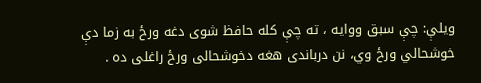ویلې: چې سبق ووایه ، ته چې کله حافظ شوی دغه ورځ به زما دې خوشحالي ورځ وي، نن درباندی هغه دخوشحالی ورځ راغلی ده .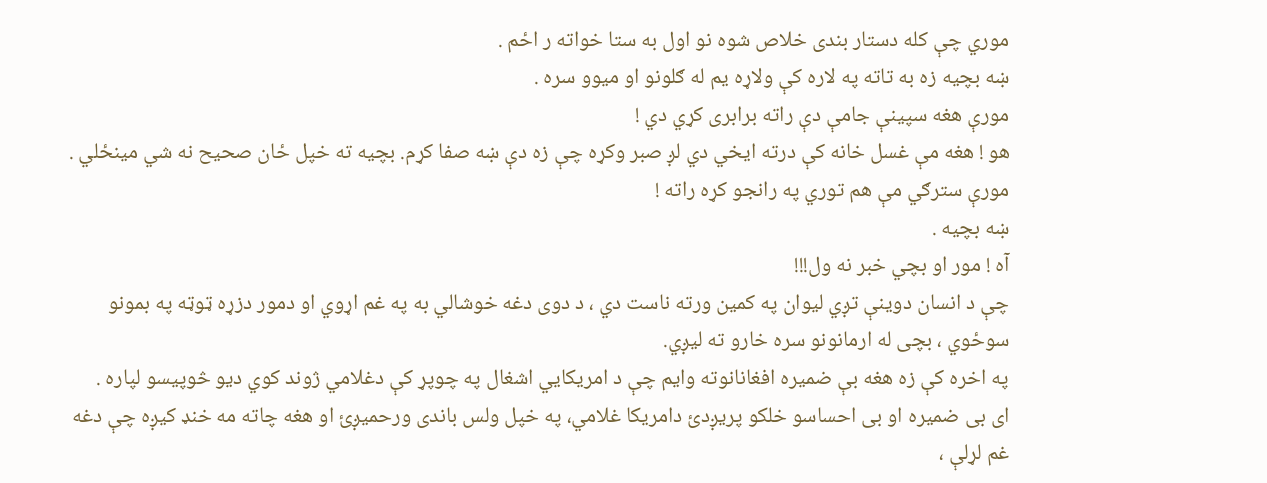موري چې کله دستار بندی خلاص شوه نو اول به ستا خواته ر اځم .
ښه بچيه زه به تاته په لاره کې ولاړه یم له ګلونو او میوو سره .
مورې هغه سپینې جامې دې راته برابری کړي دي !
هو ! هغه مې غسل خانه کې درته ایخي دي لږ صبر وکړه چې زه دې ښه صفا کړم. بچیه ته خپل ځان صحیح نه شي مینځلي .
مورې سترګي مې هم توري په رانجو کړه راته !
ښه بچیه .
آه ! مور او بچي خبر نه ول!!!
چې د انسان دوینې تږي لیوان په کمین ورته ناست دي ، د دوی دغه خوشالي به په غم اړوي او دمور دزړه ټوټه په بمونو سوځوي ، بچی له ارمانونو سره خارو ته لیږي.
په اخره کې زه هغه بې ضمیره افغانانوته وایم چې د امریکايي اشغال په چوپړ کې دغلامي ژوند کوي دیو څوپیسو لپاره .
ای بی ضمیره او بی احساسو خلکو پریږدئ دامریکا غلامي، په خپل ولس باندی ورحمیږئ او هغه چاته مه خنډ کیږه چې دغه غم لړلې ،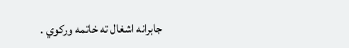جابرانه اشغال ته خاتمه ورکوي .